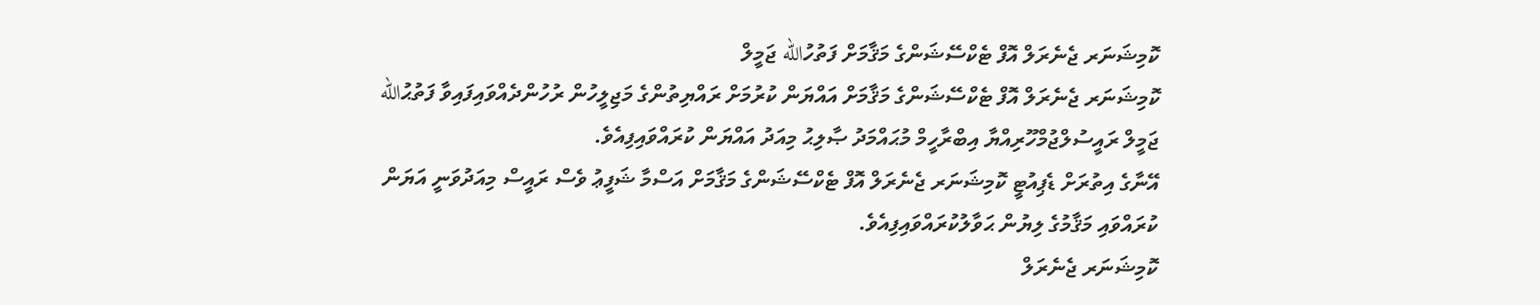ކޮމިޝަނަރ ޖެނެރަލް އޮފް ޓެކްސޭޝަންގެ މަޤާމަށް ފަތުހުالله ޖަމީލް
ކޮމިޝަނަރ ޖެނެރަލް އޮފް ޓެކްސޭޝަންގެ މަޤާމަށް އައްޔަން ކުރުމަށް ރައްޔިތުންގެ މަޖިލީހުން ރުހުންދެއްވައިފައިވާ ފަތުޙުالله ޖަމީލް ރައީސުލްޖުމްހޫރިއްޔާ އިބްރާހީމް މުޙައްމަދު ޞާލިޙު މިއަދު އައްޔަން ކުރައްވައިފިއެވެ.
އޭނާގެ އިތުރަށް ޑެޕިއުޓީ ކޮމިޝަނަރ ޖެނެރަލް އޮފް ޓެކްސޭޝަންގެ މަޤާމަށް އަސްމާ ޝަފީޢު ވެސް ރައީސް މިއަދުވަނީ އަޔަން ކުރައްވައި މަޤާމުގެ ލިޔުން ޙަވާލުކުރައްވައިފިއެވެ.
ކޮމިޝަނަރ ޖެނެރަލް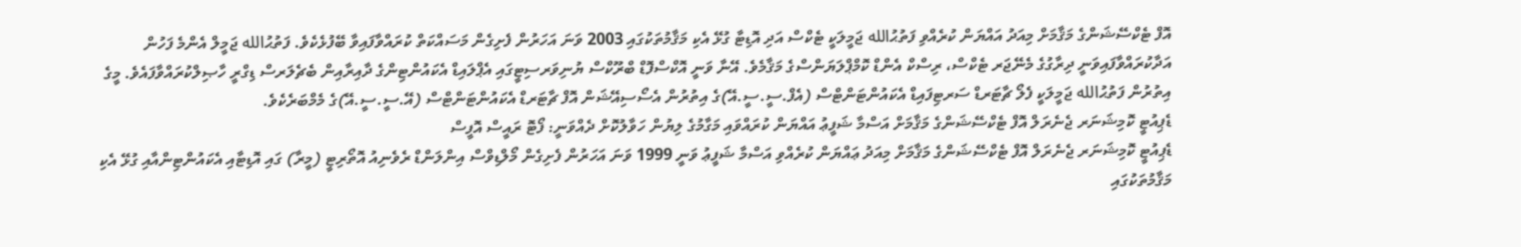އޮފް ޓެކްސޭޝަންގެ މަޤާމަށް މިއަދު އައްޔަން ކުރެއްވި ފަތުޙުالله ޖަމީލަކީ ޓެކްސް އަދި އޮޑިޓާ ގުޅޭ އެކި މަޤާމުތަކުގައި 2003 ވަނަ އަހަރުން ފެށިގެން މަސައްކަތް ކުރައްވާފައިވާ ބޭފުޅެކެވެ. ފަތުޙުالله ޖަމީލް އެންމެ ފަހުން އަދާކުރައްވާފައިވަނީ ދިރާގުގެ މެނޭޖަރ ޓެކްސް، ރިސްކް އެންޑް ކޮމްޕްލަޔަންސްގެ މަޤާމެވެ. އޭނާ ވަނީ އޮކްސްފޮޑް ބްރޫކްސް ޔުނިވަރސިޓީގައި އެޕްލައިޑް އެކައުންޓިންގެ ދާއިރާއިން ބެޗެލަރސް ޑިގްރީ ހާޞިލްކުރައްވާފައެވެ. މީގެ އިތުރުން ފަތުޙުالله ޖަމީލަކީ ފެލޯ ޗާޓަރޑް ސަރޓިފައިޑް އެކައުންޓަންޓްސް (އެފް.ސީ.ސީ.އޭ)ގެ އިތުރުން އެސޯސިއޭޝަން އޮފް ޗާޓަރޑް އެކައުންޓަންޓްސް (އޭ.ސީ.ސީ.އޭ)ގެ މެމްބަރެކެވެ.
ޑެޕިއުޓީ ކޮމިޝަނަރ ޖެނެރަލް އޮފް ޓެކްސޭޝަންގެ މަޤާމަށް އަސްމާ ޝަފީޢު އައްޔަން ކުރައްވައި މަގާމުގެ ލިޔުން ހަވާލުކޮށް ދެއްވަނީ: ފޯޓޮ ރައީސް އޮފީސް
ޑެޕިއުޓީ ކޮމިޝަނަރ ޖެނެރަލް އޮފް ޓެކްސޭޝަންގެ މަޤާމަށް މިއަދު ޢައްޔަން ކުރެއްވި އަސްމާ ޝަފީޢު ވަނީ 1999 ވަނަ އަހަރުން ފެށިގެން މޯލްޑިވްސް އިންލަންޑް ރެވެނިއު އޮތޯރިޓީ (މީރާ) ގައި އޮޑިޓާއި އެކައުންޓިންއާއި ގުޅޭ އެކި މަޤާމުތަކުގައި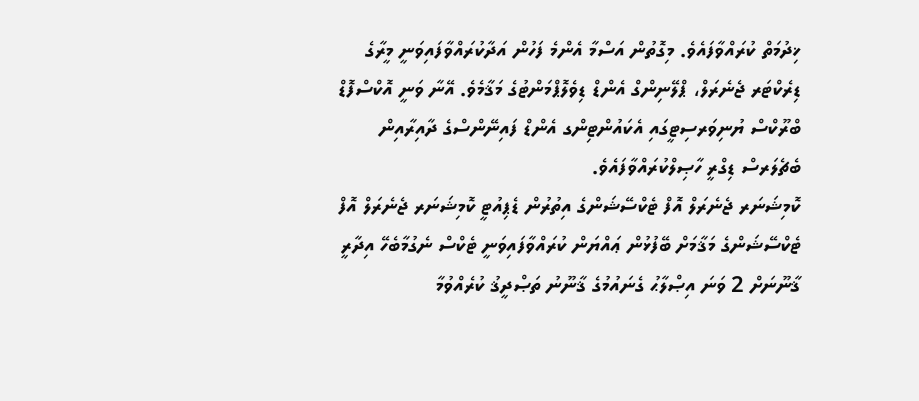ޚިދުމަތް ކުރައްވާފައެވެ. މިގޮތުން އަސްމާ އެންމެ ފަހުން އަދާކުރައްވާފައިވަނީ މީރާގެ ޑިރެކްޓަރ ޖެނެރަލް، ޕްލޭނިންގް އެންޑް ޑިވެލޮޕްމަންޓުގެ މަޤާމެވެ. އޭނާ ވަނީ އޮކްސްފޮޑް ބްރޫކްސް ޔުނިވަރސިޓީގައި އެކައުންޓިންގ އެންޑް ފައިނޭންސްގެ ދާއިރާއިން ބެޗެލަރސް ޑިގްރީ ހާޞިލްކުރައްވާފައެވެ.
ކޮމިޝަނަރ ޖެނެރަލް އޮފް ޓެކްސޭޝަންގެ އިތުރުން ޑެޕިއުޓީ ކޮމިޝަނަރ ޖެނެރަލް އޮފް ޓެކްސޭޝަންގެ މަޤާމަށް ބޭފުޅުން ޢައްޔަން ކުރައްވާފައިވަނީ ޓެކްސް ނެގުމާބެހޭ އިދާރީ ޤާނޫނަށް 2 ވަނަ އިޞްލާޙު ގެނައުމުގެ ޤާނޫނު ތަޞްދީޤު ކުރެއްވުމާ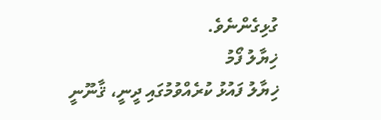ގުޅިގެންނެވެ.
ޚިޔާލު ފޯމު
ޚިޔާލު ފައުޅު ކުރެއްވުމުގައި ދީނީ، ޤާނޫނީ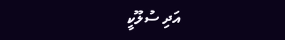އަދި ސުލޫކީ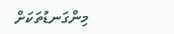މިންގަނޑުތަކަށް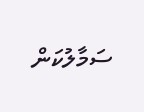ސަމާލުކަން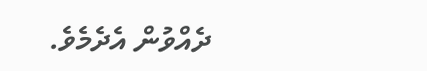ދެއްވުން އެދެމެވެ.